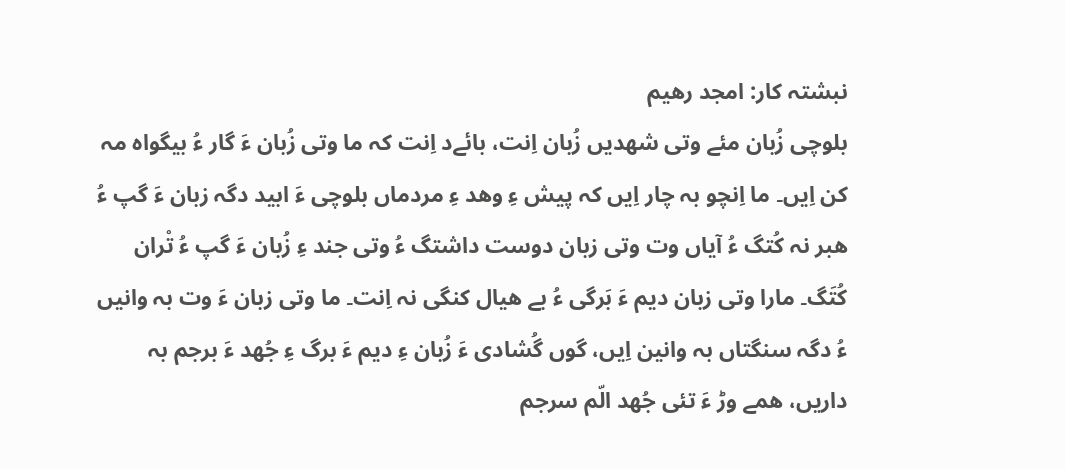نبشتہ کار: امجد رھیم
بلوچی زُبان مئے وتی شھدیں زُبان اِنت، بائےد اِنت کہ ما وتی زُبان ءَ گار ءُ بیگواہ مہ کن اِیں۔ ما اِنچو بہ چار اِیں کہ پیش ءِ وھد ءِ مردماں بلوچی ءَ ابید دگہ زبان ءَ گپ ءُ ھبر نہ کُتگ ءُ آیاں وت وتی زبان دوست داشتگ ءُ وتی جند ءِ زُبان ءَ گپ ءُ تْران کُتَگ۔ مارا وتی زبان دیم ءَ بَرگی ءُ بے ھیال کنگی نہ اِنت۔ ما وتی زبان ءَ وت بہ وانیں ءُ دگہ سنگتاں بہ وانین اِیں، گوں گُشادی ءَ زُبان ءِ دیم ءَ برگ ءِ جُھد ءَ برجم بہ داریں، ھمے وڑ ءَ تئی جُھد الّم سرجم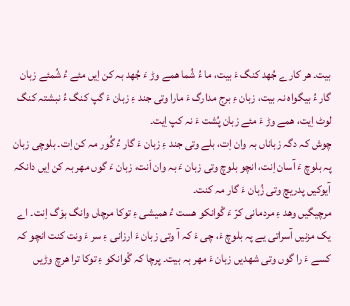بیت۔ ھر کارے جُھد کنگ ءَ بیت، ما ءُ شُما ھمے وڑ ءَ جُھد بہ کن اِیں مئے ءُ شُمئے زبان گار ءُ بیگواہ نہ بیت، زبان ءِ برج مدارگ ءَ مارا وتی جند ءِ زبان ءَ گپ کنگ ءُ نبشتہ کنگ لوٹ اِیت، ھمے وڑ ءَ مئے زبان پُشت ءَ نہ کپ اِیت۔
چوش کہ دگہ زباناں بہ وان اِت، بلے وتی جند ءِ زبان ءَ گار ءُ گُور مہ کن اِت۔ بلوچی زبان پہ بلوچ ءَ آسان اِنت، انچو بلوچ وتی زبان ءَ بہ وان اَنت، زبان ءَ گوں مھر بہ کن اِیں دانکہ آیوکیں پدریچ وتی زُبان ءَ گار مہ کنت۔
مرچیگیں وھد ءِ مردمانی کرّ ءَ گْوانکو ھست ءُ ھمیشی ءِ توکا مرچاں وانگ بوَگ اِنت۔ اے یک مزنیں آسراتی یے پہ بلوچ ءَ، چی ءَ کہ آ وتی زبان ءَ ارزانی ءِ سر ءَ ونت کنت انچو کہ کسے ءَ را گوں وتی شھدیں زبان ءَ مھر بہ بیت۔ پرچا کہ گْوانکو ءِ توکا ترا ھرچ وڑیں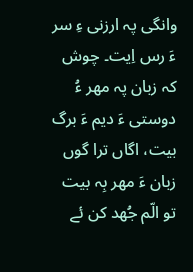وانگی پہ ارزنی ءِ سر ءَ رس اِیت۔ چوش کہ زبان پہ مھر ءُ دوستی ءَ دیم ءَ برگ بیت، اگاں ترا گوں زبان ءَ مھر بِہ بیت تو الّم جُھد کن ئے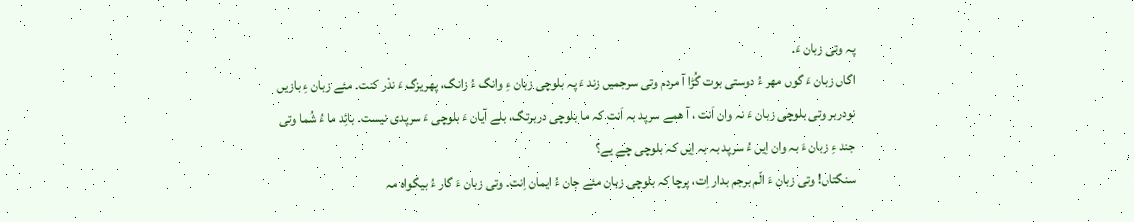پہ وتی زبان ءَ۔
اگاں زبان ءَ گوں مھر ءُ دوستی بوت گُڑا آ مردم وتی سرجمیں زند ءَ پہ بلوچی زبان ءِ وانگ ءُ زانگ، پھریزگ ءَ ندْر کنت۔ مئے زبان ءِ بازیں نودربر وتی بلوچی زبان ءَ نہ وان اَنت ، آ ھمے سرپد بہ اَنت کہ ما بلوچی دربرتگ، بلے آیان ءَ بلوچی ءَ سرپدی نیست۔ بائِد ما ءُ شُما وتی جند ءِ زبان ءَ بہ وان اِیں ءُ سرپد بہ بہ اِیں کہ بلوچی چے یے؟
سنگتاں! وتی زبان ءَ الّم برجم بدار اِت، پرچا کہ بلوچی زبان مئے جان ءُ ایمان اِنت۔ وتی زبان ءَ گار ءُ بیگواہ مہ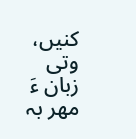کنیں، وتی زبان ءَ مھر بہ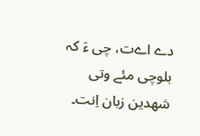دے اےت، چی ءَ کہ بلوچی مئے وتی شھدین زبان اِنت۔